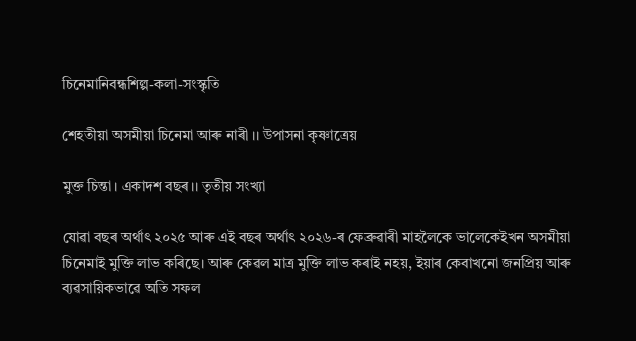চিনেমানিবন্ধশিল্প-কলা-সংস্কৃতি

শেহতীয়া অসমীয়া চিনেমা আৰু নাৰী ।। উপাসনা কৃষ্ণাত্ৰেয়

মুক্ত চিন্তা। একাদশ বছৰ।। তৃতীয় সংখ্যা

যোৱা বছৰ অৰ্থাৎ ২০২৫ আৰু এই বছৰ অৰ্থাৎ ২০২৬-ৰ ফেব্ৰুৱাৰী মাহলৈকে ভালেকেইখন অসমীয়া চিনেমাই মুক্তি লাভ কৰিছে। আৰু কেৱল মাত্ৰ মুক্তি লাভ কৰাই নহয়, ইয়াৰ কেবাখনো জনপ্ৰিয় আৰু ব্যৱসায়িকভাৱে অতি সফল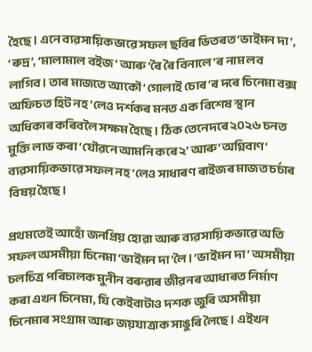হৈছে। এনে ব্যৱসায়িকভাৱে সফল ছবিৰ ভিতৰত ‘ভাইমন দা’, ‘ৰুদ্ৰ’, ‘মালামাল বইজ’ আৰু ‘ৰৈ ৰৈ বিনালে’ৰ নাম লব লাগিব। তাৰ মাজতে আকৌ ‘গোলাই চোৰ’ৰ দৰে চিনেমা বক্স অফিচত হিট নহ’লেও দৰ্শকৰ মনত এক বিশেষ স্থান অধিকাৰ কৰিবলৈ সক্ষম হৈছে। ঠিক তেনেদৰে ২০২৬ চনত মুক্তি লাভ কৰা ‘যৌৱনে আমনি কৰে ২’ আৰু ‘অগ্নিবাণ’ ব্যৱসায়িকভাৱে সফল নহ’লেও সাধাৰণ ৰাইজৰ মাজত চৰ্চাৰ বিষয় হৈছে।

প্ৰথমতেই আহোঁ জনপ্ৰিয় হোৱা আৰু ব্যৱসায়িকভাৱে অতি সফল অসমীয়া চিনেমা ‘ভাইমন দা’লৈ। ‘ভাইমন দা’ অসমীয়া চলচিত্ৰ পৰিচালক মুনীন বৰুৱাৰ জীৱনৰ আধাৰত নিৰ্মাণ কৰা এখন চিনেমা, যি কেইবাটাও দশক জুৰি অসমীয়া চিনেমাৰ সংগ্ৰাম আৰু জয়যাত্ৰাক সাঙুৰি লৈছে। এইখন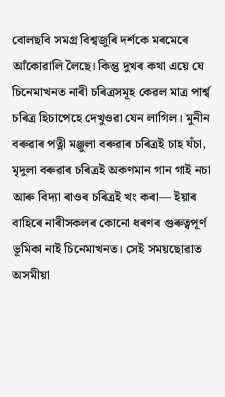বোলছবি সমগ্ৰ বিশ্বজুৰি দৰ্শকে মৰমেৰে আঁকোৱালি লৈছে। কিন্তু দুখৰ কথা এয়ে যে চিনেমাখনত নাৰী চৰিত্ৰসমূহ কেৱল মাত্ৰ পাৰ্শ্ব চৰিত্ৰ হিচাপেহে দেখুওৱা যেন লাগিল। মুনীন বৰুৱাৰ পত্নী মঞ্জুলা বৰুৱাৰ চৰিত্ৰই চাহ যঁচা, মৃদুলা বৰুৱাৰ চৰিত্ৰই অকণমান গান গাই নচা আৰু বিদ্যা ৰাওৰ চৰিত্ৰই খং কৰা— ইয়াৰ বাহিৰে নাৰীসকলৰ কোনো ধৰণৰ গুৰুত্বপূৰ্ণ ভূমিকা নাই চিনেমাখনত। সেই সময়ছোৱাত অসমীয়া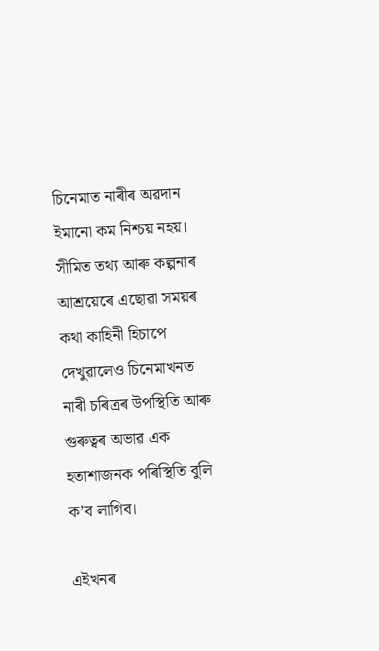চিনেমাত নাৰীৰ অৱদান ইমানো কম নিশ্চয় নহয়। সীমিত তথ্য আৰু কল্পনাৰ আশ্ৰয়েৰে এছোৱা সময়ৰ কথা কাহিনী হিচাপে দেখুৱালেও চিনেমাখনত নাৰী চৰিত্ৰৰ উপস্থিতি আৰু গুৰুত্বৰ অভাৱ এক হতাশাজনক পৰিস্থিতি বুলি ক’ব লাগিব।

এইখনৰ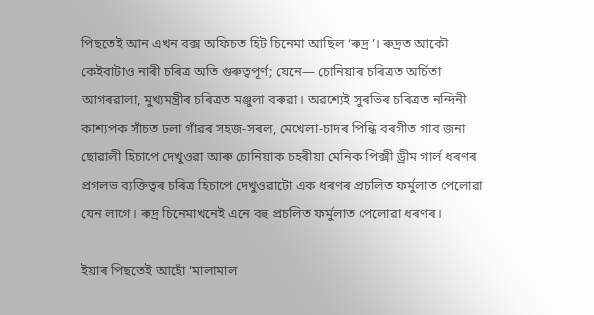পিছতেই আন এখন বক্স অফিচত হিট চিনেমা আছিল ‘ৰুদ্ৰ’। ৰুদ্ৰত আকৌ কেইবাটাও নাৰী চৰিত্ৰ অতি গুৰুত্বপূৰ্ণ; যেনে— চোনিয়াৰ চৰিত্ৰত অৰ্চিতা আগৰৱালা, মুখ্যমন্ত্ৰীৰ চৰিত্ৰত মঞ্জুলা বৰুৱা। অৱশ্যেই সুৰভিৰ চৰিত্ৰত নন্দিনী কাশ্যপক সাঁচত ঢলা গাঁৱৰ সহজ-সৰল, মেখেলা-চাদৰ পিন্ধি বৰগীত গাব জনা ছোৱালী হিচাপে দেখুওৱা আৰু চোনিয়াক চহৰীয়া মেনিক পিক্সী ড্ৰীম গাৰ্ল ধৰণৰ প্ৰগলভ ব্যক্তিত্বৰ চৰিত্ৰ হিচাপে দেখুওৱাটো এক ধৰণৰ প্ৰচলিত ফৰ্মুলাত পেলোৱা যেন লাগে। ৰুদ্ৰ চিনেমাখনেই এনে বহু প্ৰচলিত ফৰ্মুলাত পেলোৱা ধৰণৰ।

ইয়াৰ পিছতেই আহোঁ ‘মালামাল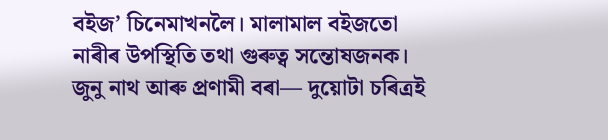বইজ’ চিনেমাখনলৈ। মালামাল বইজতো নাৰীৰ উপস্থিতি তথা গুৰুত্ব সন্তোষজনক। জুনু নাথ আৰু প্ৰণামী বৰা— দুয়োটা চৰিত্ৰই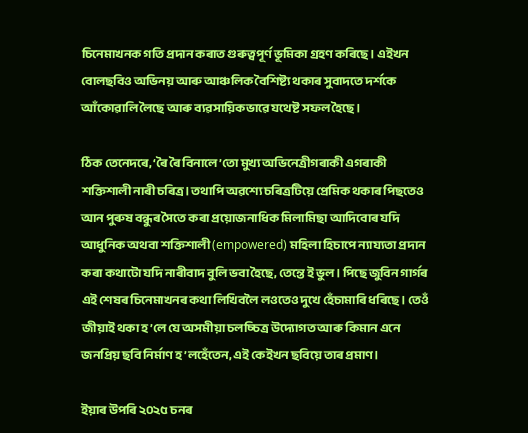চিনেমাখনক গতি প্ৰদান কৰাত গুৰুত্বপূৰ্ণ ভূমিকা গ্ৰহণ কৰিছে। এইখন বোলছবিও অভিনয় আৰু আঞ্চলিক বৈশিষ্ট্য থকাৰ সুবাদতে দৰ্শকে আঁকোৱালি লৈছে আৰু ব্যৱসায়িকভাৱে যথেষ্ট সফল হৈছে।

ঠিক তেনেদৰে, ‘ৰৈ ৰৈ বিনালে’তো মুখ্য অভিনেত্ৰীগৰাকী এগৰাকী শক্তিশালী নাৰী চৰিত্ৰ। তথাপি অৱশ্যে চৰিত্ৰটিয়ে প্ৰেমিক থকাৰ পিছতেও আন পুৰুষ বন্ধুৰ সৈতে কৰা প্ৰয়োজনাধিক মিলামিছা আদিবোৰ যদি আধুনিক অথবা শক্তিশালী (empowered) মহিলা হিচাপে ন্যায্যতা প্ৰদান কৰা কথাটো যদি নাৰীবাদ বুলি ভবা হৈছে, তেন্তে ই ভুল। পিছে জুবিন গাৰ্গৰ এই শেষৰ চিনেমাখনৰ কথা লিখিবলৈ লওতেও দুখে হেঁচামাৰি ধৰিছে। তেওঁ জীয়াই থকা হ’লে যে অসমীয়া চলচ্চিত্ৰ উদ্যোগত আৰু কিমান এনে জনপ্ৰিয় ছবি নিৰ্মাণ হ’লহেঁতেন, এই কেইখন ছবিয়ে তাৰ প্ৰমাণ।

ইয়াৰ উপৰি ২০২৫ চনৰ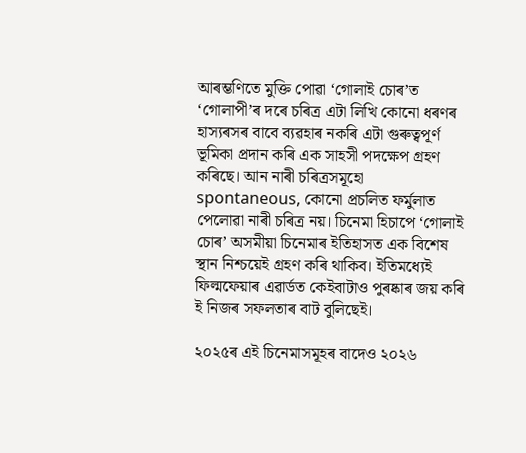আৰম্ভণিতে মুক্তি পোৱা ‘গোলাই চোৰ’ত ‘গোলাপী’ৰ দৰে চৰিত্ৰ এটা লিখি কোনো ধৰণৰ হাস্যৰসৰ বাবে ব্যৱহাৰ নকৰি এটা গুৰুত্বপূৰ্ণ ভূমিকা প্ৰদান কৰি এক সাহসী পদক্ষেপ গ্ৰহণ কৰিছে। আন নাৰী চৰিত্ৰসমূহো spontaneous, কোনো প্ৰচলিত ফৰ্মুলাত পেলোৱা নাৰী চৰিত্ৰ নয়। চিনেমা হিচাপে ‘গোলাই চোৰ’ অসমীয়া চিনেমাৰ ইতিহাসত এক বিশেষ স্থান নিশ্চয়েই গ্ৰহণ কৰি থাকিব। ইতিমধ্যেই ফিল্মফেয়াৰ এৱাৰ্ডত কেইবাটাও পুৰষ্কাৰ জয় কৰি ই নিজৰ সফলতাৰ বাট বুলিছেই।

২০২৫ৰ এই চিনেমাসমূহৰ বাদেও ২০২৬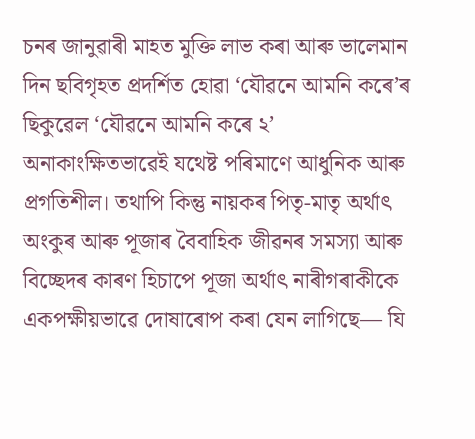চনৰ জানুৱাৰী মাহত মুক্তি লাভ কৰা আৰু ভালেমান দিন ছবিগৃহত প্ৰদৰ্শিত হোৱা ‘যৌৱনে আমনি কৰে’ৰ ছিকুৱেল ‘যৌৱনে আমনি কৰে ২’ অনাকাংক্ষিতভাৱেই যথেষ্ট পৰিমাণে আধুনিক আৰু প্ৰগতিশীল। তথাপি কিন্তু নায়কৰ পিতৃ-মাতৃ অৰ্থাৎ অংকুৰ আৰু পূজাৰ বৈবাহিক জীৱনৰ সমস্যা আৰু বিচ্ছেদৰ কাৰণ হিচাপে পূজা অৰ্থাৎ নাৰীগৰাকীকে একপক্ষীয়ভাৱে দোষাৰোপ কৰা যেন লাগিছে— যি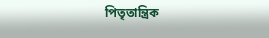পিতৃতান্ত্ৰিক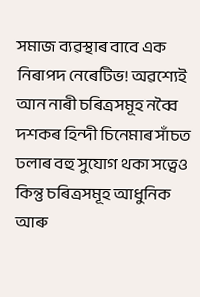সমাজ ব্যৱস্থাৰ বাবে এক নিৰাপদ নেৰেটিভ! অৱশ্যেই আন নাৰী চৰিত্ৰসমূহ নব্বৈ দশকৰ হিন্দী চিনেমাৰ সাঁচত ঢলাৰ বহু সুযোগ থকা সত্বেও কিন্তু চৰিত্ৰসমূহ আধুনিক আৰু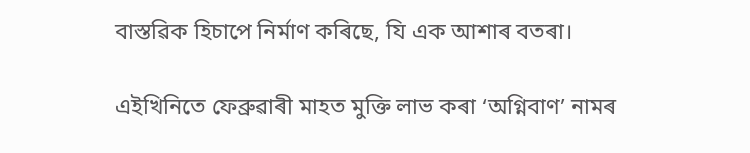বাস্তৱিক হিচাপে নিৰ্মাণ কৰিছে, যি এক আশাৰ বতৰা।

এইখিনিতে ফেব্ৰুৱাৰী মাহত মুক্তি লাভ কৰা ‘অগ্নিবাণ’ নামৰ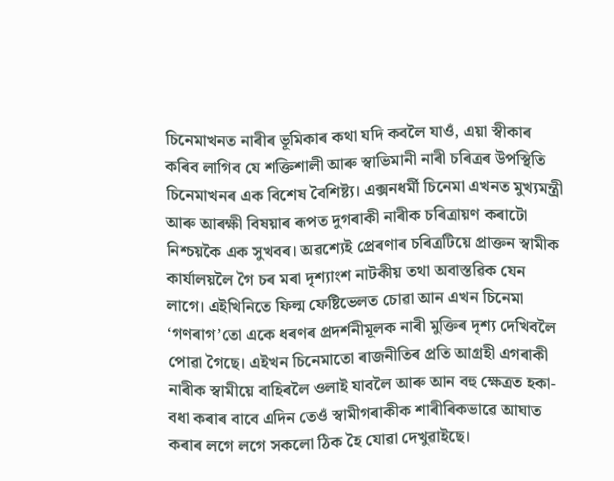চিনেমাখনত নাৰীৰ ভূমিকাৰ কথা যদি কবলৈ যাওঁ, এয়া স্বীকাৰ কৰিব লাগিব যে শক্তিশালী আৰু স্বাভিমানী নাৰী চৰিত্ৰৰ উপস্থিতি চিনেমাখনৰ এক বিশেষ বৈশিষ্ট্য। এক্সনধৰ্মী চিনেমা এখনত মুখ্যমন্ত্ৰী আৰু আৰক্ষী বিষয়াৰ ৰূপত দুগৰাকী নাৰীক চৰিত্ৰায়ণ কৰাটো নিশ্চয়কৈ এক সুখবৰ। অৱশ্যেই প্ৰেৰণাৰ চৰিত্ৰটিয়ে প্ৰাক্তন স্বামীক কাৰ্যালয়লৈ গৈ চৰ মৰা দৃশ্যাংশ নাটকীয় তথা অবাস্তৱিক যেন লাগে। এইখিনিতে ফিল্ম ফেষ্টিভেলত চোৱা আন এখন চিনেমা ‘গণৰাগ’তো একে ধৰণৰ প্ৰদৰ্শনীমূলক নাৰী মুক্তিৰ দৃশ্য দেখিবলৈ পোৱা গৈছে। এইখন চিনেমাতো ৰাজনীতিৰ প্ৰতি আগ্ৰহী এগৰাকী নাৰীক স্বামীয়ে বাহিৰলৈ ওলাই যাবলৈ আৰু আন বহু ক্ষেত্ৰত হকা-বধা কৰাৰ বাবে এদিন তেওঁ স্বামীগৰাকীক শাৰীৰিকভাৱে আঘাত কৰাৰ লগে লগে সকলো ঠিক হৈ যোৱা দেখুৱাইছে।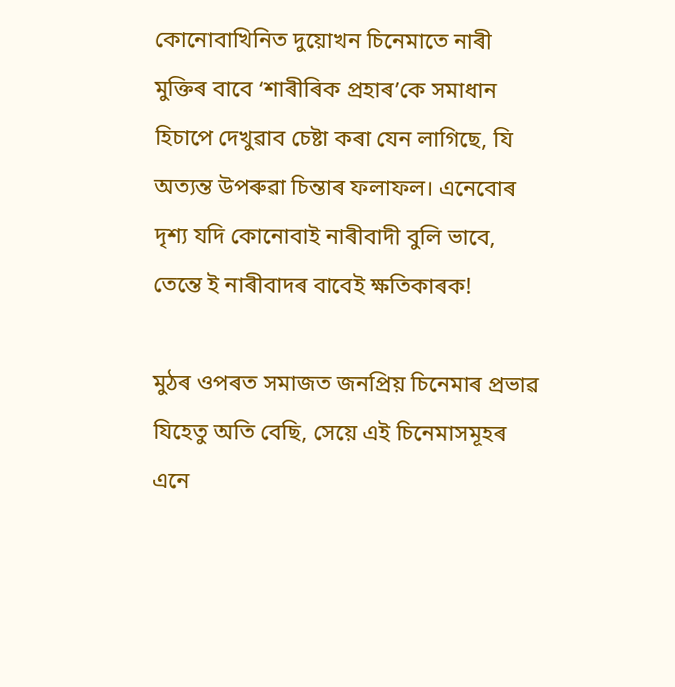কোনোবাখিনিত দুয়োখন চিনেমাতে নাৰী মুক্তিৰ বাবে ‘শাৰীৰিক প্ৰহাৰ’কে সমাধান হিচাপে দেখুৱাব চেষ্টা কৰা যেন লাগিছে, যি অত্যন্ত উপৰুৱা চিন্তাৰ ফলাফল। এনেবোৰ দৃশ্য যদি কোনোবাই নাৰীবাদী বুলি ভাবে, তেন্তে ই নাৰীবাদৰ বাবেই ক্ষতিকাৰক!

মুঠৰ ওপৰত সমাজত জনপ্ৰিয় চিনেমাৰ প্ৰভাৱ যিহেতু অতি বেছি, সেয়ে এই চিনেমাসমূহৰ এনে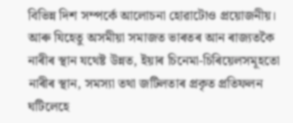বিভিন্ন দিশ সম্পৰ্কে আলোচনা হোৱাটোও প্ৰয়োজনীয়। আৰু যিহেতু অসমীয়া সমাজত ভাৰতৰ আন ৰাজ্যতকৈ নাৰীৰ স্থান যথেষ্ট উন্নত, ইয়াৰ চিনেমা-চিৰিয়েলসমূহতো নাৰীৰ স্থান, সমস্যা তথা জটিলতাৰ প্ৰকৃত প্ৰতিফলন ঘটিলেহে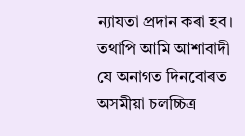ন্যাযতা প্ৰদান কৰা হব। তথাপি আমি আশাবাদী যে অনাগত দিনবোৰত অসমীয়া চলচ্চিত্ৰ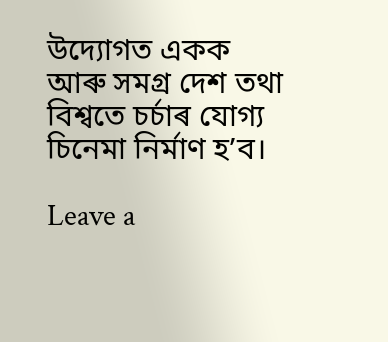উদ্যোগত একক আৰু সমগ্ৰ দেশ তথা বিশ্বতে চৰ্চাৰ যোগ্য চিনেমা নিৰ্মাণ হ’ব।

Leave a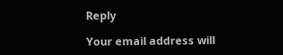Reply

Your email address will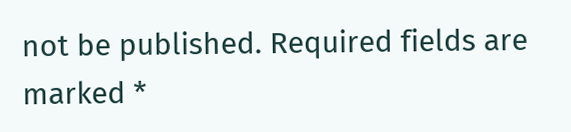not be published. Required fields are marked *